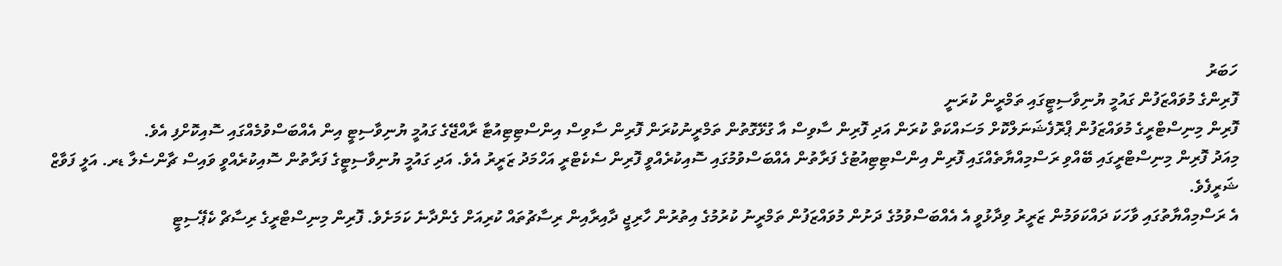ހަބަރު
ފޮރިންގެ މުވައްޒަފުން ގައުމީ ޔުނިވާސިޓީގައި ތަމްރީން ކުރަނީ
ފޮރިން މިނިސްޓްރީގެ މުވައްޒަފުން ޕްރޮފެޝަނަލްކޮށް މަސައްކަތް ކުރަން އަދި ފޮރިން ސާވިސް އާ ގުޅޭގޮތުން ތަމްރީނުކުރަން ފޮރިން ސާވިސް އިންސްޓިޓިއުޓާ ރާއްޖޭގެ ގައުމީ ޔުނިވާސިޓީ އިން އެއްބަސްވުމެއްގައި ސޮއިކޮށްފި އެވެ.
މިއަދު ފޮރިން މިނިސްޓްރީގައި ބޭއްވި ރަސްމިއްޔާތެއްގައި ފޮރިން އިންސްޓިޓިއުޓުގެ ފަރާތުން އެއްބަސްވުމުގައި ސޮއިކުރެއްވީ ފޮރިން ސެކެޓްރީ އަހްމަދު ޒަރީރު އެވެ. އަދި ގައުމީ ޔުނިވާސިޓީގެ ފަރާތުން ސޮއިކުރެއްވީ ވައިސް ޗާންސެލާ ޑރ. އަލީ ފަވާޒް ޝަރީފެވެ.
އެ ރަސްމިއްޔާތުގައި ވާހަކަ ދައްކަވަމުން ޒަރީރު ވިދާޅުވީ އެ އެއްބަސްވުމުގެ ދަށުން މުވައްޒަފުން ތަމްރީނު ކުރުމުގެ އިތުރުން ހާރިޖީ ދާއިރާއިން ރިސާޗުތައް ކުރިއަށް ގެންދާނެ ކަމަށެވެ. ފޮރިން މިނިސްޓްރީގެ ރިސާޗް ކެޕޭސިޓީ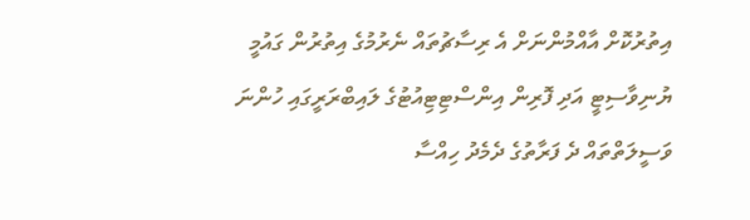އިތުރުކޮށް އާއްމުންނަށް އެ ރިސާޗުތައް ނެރުމުގެ އިތުރުން ގައުމީ ޔުނިވާސިޓީ އަދި ފޮރިން އިންސްޓިޓިއުޓުގެ ލައިބްރަރީގައި ހުންނަ ވަސީލަތްތައް ދެ ފަރާތުގެ ދެމެދު ހިއްސާ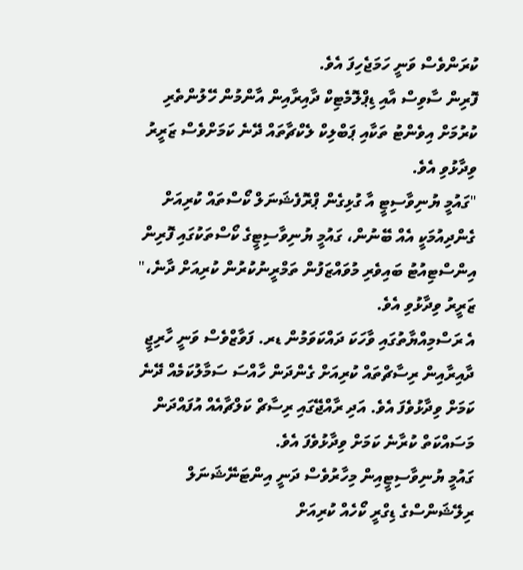ކުރަންވެސް ވަނީ ހަމަޖެހިފަ އެވެ.
ފޮރިން ސާވިސް އާއި ޑިޕްލޮމެޓިކް ދާއިރާއިން އާންމުން ހޭލުންތެރި ކުރުމަށް އިވެންޓު ތަކާއި ޕަބްލިކް ލެކްޗާތައް ދޭނެ ކަމަށްވެސް ޒަރީރު ވިދާޅުވި އެވެ.
"ގައުމީ ޔުނިވާސިޓީ އާ ގުޅިގެން ޕްރޮފެޝަނަލް ކޯސްތައް ކުރިއަށް ގެންދިއުމަކީ އެއް ބޭނުން، ގައުމީ ޔުނިވާސިޓީގެ ކޯސްތަކުގައި ފޮރިން އިންސްޓިއުޓު ބައިވެރި މުވައްޒަފުން ތަމްރީނުކުރުން ކުރިއަށް ދާނެ،" ޒަރީރު ވިދާޅުވި އެވެ.
އެ ރަސްމިއްޔާތުގައި ވާހަކަ ދައްކަވަމުން ޑރ. ފަވާޒްވެސް ވަނީ ހާރިޖީ ދާއިރާއިން ރިސާޗްތައް ކުރިއަށް ގެންދަން ހާއްސަ ސަމާލުކަމެއް ދޭނެ ކަމަށް ވިދާޅުވެފަ އެވެ. އަދި ރާއްޖޭގައި ރިސާޗް ކަލްޗާއެއް އުފައްދަން މަސައްކަތް ކުރާނެ ކަމަށް ވިދާޅުވެފަ އެވެ.
ގައުމީ ޔުނިވާސިޓީއިން މިހާރުވެސް ދަނީ އިންޓަނޭޝަނަލް ރިލޭޝަންސްގެ ޑިގްރީ ކޯހެއް ކުރިއަށް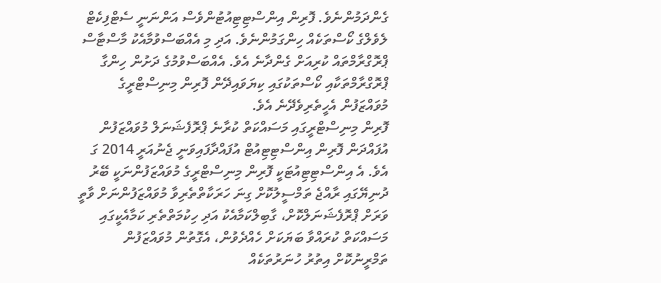ގެންދަމުންނެވެ. ފޮރިން އިންސްޓިޓިއުޓުންވެސް އަންނަނީ ސެޓްފިކެޓް ލެވެލްގެ ކޯސްތަކެއް ހިންގަމުންނެވެ. އަދި މި އެއްބަސްވުމާއެކު މާސްޓާސް ޕްރޮގްރާމްތައް ކުރިއަށް ގެންދާނެ އެވެ. އެއްބަސްވުމުގެ ދަށުން ހިންގާ ޕްރޮގްރާމްތަކާއި ކޯސްތަކުގައި ކިޔަވައިދޭން ފޮރިން މިނިސްޓްރީގެ މުވައްޒަފުން އެހީތެރިވެދޭނެ އެވެ.
ފޮރިން މިނިސްޓްރީގައި މަސައްކަތް ކުރާނެ ޕްރޮފެޝަނަލް މުވައްޒަފުން އުފައްދަން ފޮރިން އިންސްޓިޓިއުޓް އުފައްދާފައިވަނީ ޖެނުއަރީ 2014 ގަ އެވެ. އެ އިންސްޓިޓިއުޓަކީ ފޮރިން މިނިސްޓްރީގެ މުވައްޒަފުންނަކީ ބޭރު ދުނިޔޭގައި ރާއްޖެ ތަމްސީލުކޮށް ގިނަ ހަރަކާތްތެރިވާ މުވައްޒަފުންނަށް ވާތީ ވަރަށް ޕްރޮފެޝަނަލްކޮށް، ގާބިލްކަމާއެކު އަދި ހިކުމަތްތެރި ކަމާއެކީގައި މަސައްކަތް ކުރައްވާ ބަޔަކަށް ހެއްދެވުން، އެގޮތުން މުވައްޒަފުން ތަމްރީނުކޮށް އިތުރު ހުނަރުތަކެއް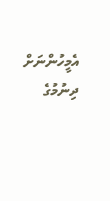އެމީހުންނަށް ދިނުމުގެ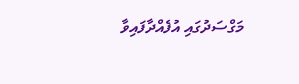މަގްސަދުގައި އުފެއްދާފައިވާ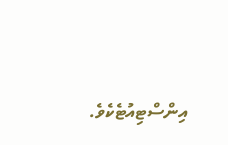އިންސްޓިއުޓެކެވެ.